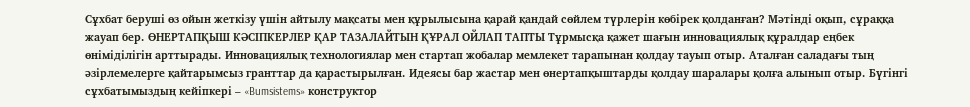Сұхбат беруші өз ойын жеткізу үшін айтылу мақсаты мен құрылысына қарай қандай сөйлем түрлерін көбірек қолданған? Мәтінді оқып, сұраққа жауап бер. ӨНЕРТАПҚЫШ КӘСІПКЕРЛЕР ҚАР ТАЗАЛАЙТЫН ҚҰРАЛ ОЙЛАП ТАПТЫ Тұрмысқа қажет шағын инновациялық құралдар еңбек өніміділігін арттырады. Инновациялық технологиялар мен стартап жобалар мемлекет тарапынан қолдау тауып отыр. Аталған саладағы тың әзірлемелерге қайтарымсыз гранттар да қарастырылған. Идеясы бар жастар мен өнертапқыштарды қолдау шаралары қолға алынып отыр. Бүгінгі сұхбатымыздың кейіпкері – «Bumsistems» конструктор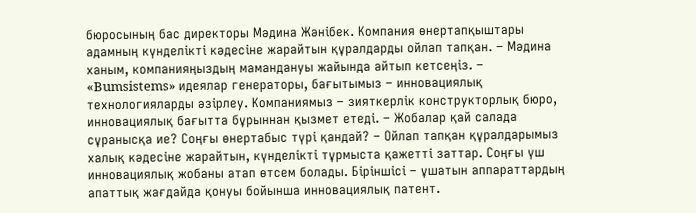бюросының бас директоры Мәдина Жәнібек. Компания өнертапқыштары адамның күнделікті кәдесіне жарайтын құралдарды ойлап тапқан. – Мәдина ханым, компанияңыздың мамандануы жайында айтып кетсеңіз. – «Bumsistems» идеялар генераторы, бағытымыз – инновациялық технологияларды әзірлеу. Компаниямыз – зияткерлік конструкторлық бюро, инновациялық бағытта бұрыннан қызмет етеді. – Жобалар қай салада сұранысқа ие? Соңғы өнертабыс түрі қандай? – Ойлап тапқан құралдарымыз халық кәдесіне жарайтын, күнделікті тұрмыста қажетті заттар. Соңғы үш инновациялық жобаны атап өтсем болады. Біріншісі – ұшатын аппараттардың апаттық жағдайда қонуы бойынша инновациялық патент.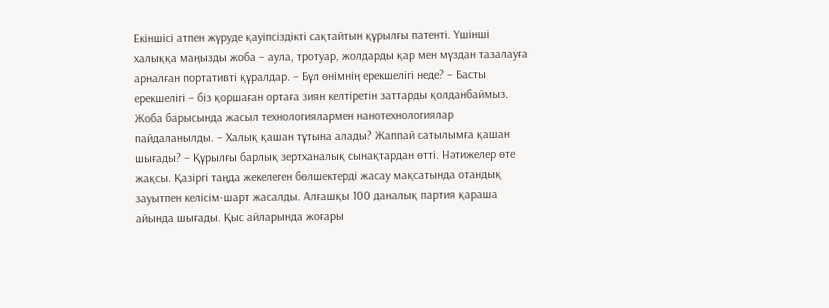Екіншісі атпен жүруде қауіпсіздікті сақтайтын құрылғы патенті. Үшінші халыққа маңызды жоба – аула, тротуар, жолдарды қар мен мүздан тазалауға арналған портативті құралдар. – Бұл өнімнің ерекшелігі неде? – Басты ерекшелігі – біз қоршаған ортаға зиян келтіретін заттарды қолданбаймыз. Жоба барысында жасыл технологиялармен нанотехнологиялар пайдаланылды. – Халық қашан тұтына алады? Жаппай сатылымға қашан шығады? – Құрылғы барлық зертханалық сынақтардан өтті. Нәтижелер өте жақсы. Қазіргі таңда жекелеген бөлшектерді жасау мақсатында отандық зауытпен келісім-шарт жасалды. Алғашқы 100 даналық партия қараша айында шығады. Қыс айларында жоғары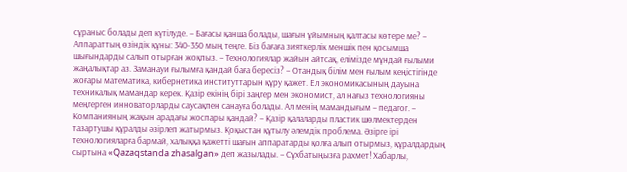сұраныс болады деп күтілуде. – Бағасы қанша болады, шағын ұйымның қалтасы көтере ме? – Аппараттың өзіндік құны: 340-350 мың теңге. Біз бағаға зияткерлік меншік пен қосымша шығындарды салып отырған жоқпыз. – Технологиялар жайын айтсақ, елімізде мұндай ғылыми жаңалықтар аз. Заманауи ғылымға қандай баға бересіз? – Отандық білім мен ғылым кеңістігінде жоғары математика, кибернетика институттарын құру қажет. Ел экономикасының дауына техникалық мамандар керек. Қазір екінің бірі заңгер мен экономист, ал нағыз технологияны меңгерген инноваторларды саусақпен санауға болады. Ал менің мамандығым – педагог. – Компанияның жақын арадағы жоспары қандай? – Қазір қалаларды пластик шөлмектерден тазартушы құралды әзірлеп жатырмыз. Қоқыстан құтылу әлемдік проблема. Әзірге ірі технологияларға бармай, халыққа қажетті шағын аппаратарды қолға алып отырмыз, құралдардың сыртына «Qazaqstanda zhasalgan» деп жазылады. – Сұхбатыңызға рахмет! Хабарлы,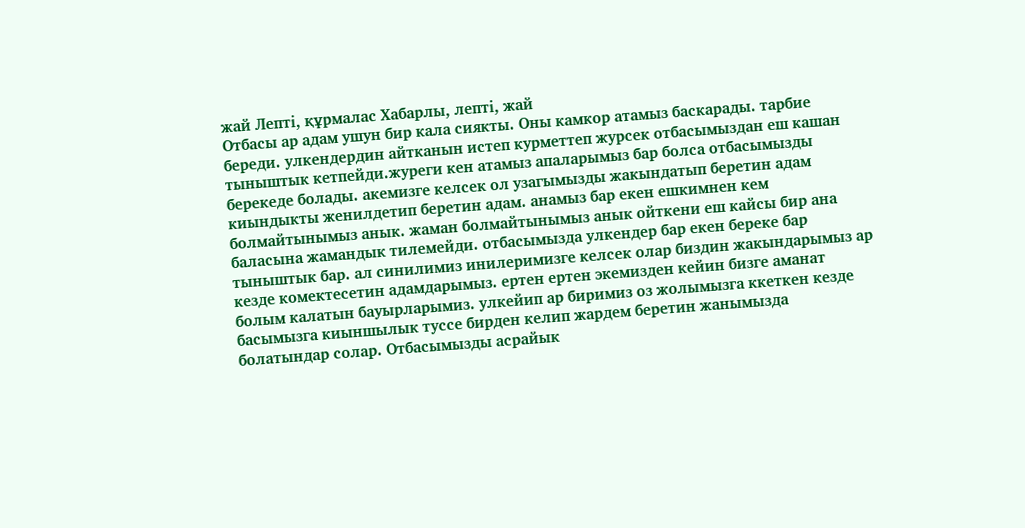жай Лепті, құрмалас Хабарлы, лепті, жай
Отбасы ар адам ушун бир кала сиякты. Оны камкор атамыз баскарады. тарбие береди. улкендердин айтканын истеп курметтеп журсек отбасымыздан еш кашан тыныштык кетпейди.журеги кен атамыз апаларымыз бар болса отбасымызды берекеде болады. акемизге келсек ол узагымызды жакындатып беретин адам киындыкты женилдетип беретин адам. анамыз бар екен ешкимнен кем болмайтынымыз анык. жаман болмайтынымыз анык ойткени еш кайсы бир ана баласына жамандык тилемейди. отбасымызда улкендер бар екен береке бар тыныштык бар. ал синилимиз инилеримизге келсек олар биздин жакындарымыз ар кезде комектесетин адамдарымыз. ертен ертен экемизден кейин бизге аманат болым калатын бауырларымиз. улкейип ар биримиз оз жолымызга ккеткен кезде басымызга киыншылык туссе бирден келип жардем беретин жанымызда болатындар солар. Отбасымызды асрайык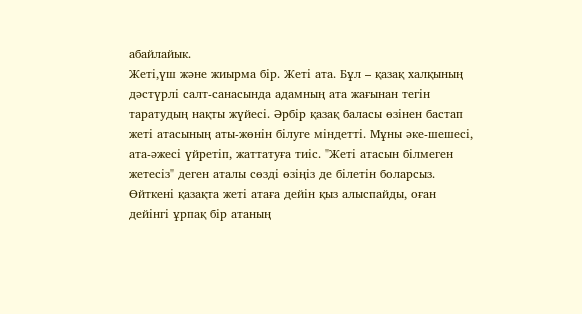абайлайык.
Жеті,үш және жиырма бір. Жеті ата. Бұл – қазақ халқының дәстүрлі салт-санасында адамның ата жағынан тегін таратудың нақты жүйесі. Әрбір қазақ баласы өзінен бастап жеті атасының аты-жөнін білуге міндетті. Мұны әке-шешесі, ата-әжесі үйретіп, жаттатуға тиіс. "Жеті атасын білмеген жетесіз" деген аталы сөзді өзіңіз де білетін боларсыз. Өйткені қазақта жеті атаға дейін қыз алыспайды, оған дейінгі ұрпақ бір атаның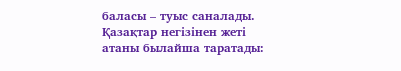баласы – туыс саналады. Қазақтар негізінен жеті атаны былайша таратады: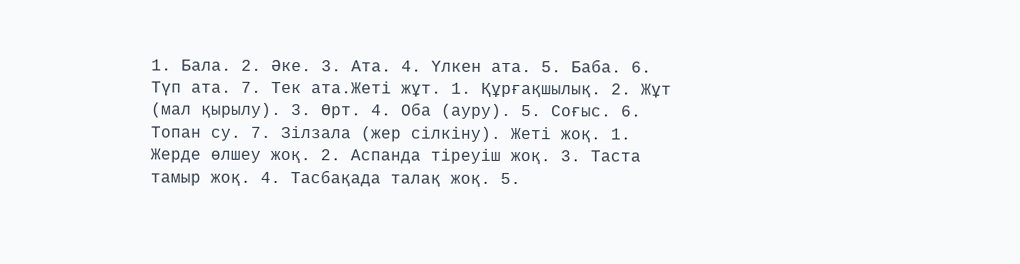1. Бала. 2. Әке. 3. Ата. 4. Үлкен ата. 5. Баба. 6. Түп ата. 7. Тек ата.Жеті жұт. 1. Құрғақшылық. 2. Жұт (мал қырылу). 3. Өрт. 4. Оба (ауру). 5. Соғыс. 6. Топан су. 7. Зілзала (жер сілкіну). Жеті жоқ. 1. Жерде өлшеу жоқ. 2. Аспанда тіреуіш жоқ. 3. Таста тамыр жоқ. 4. Тасбақада талақ жоқ. 5.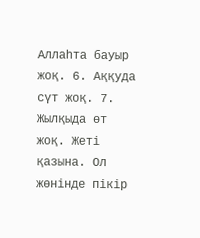Аллаһта бауыр жоқ. 6. Аққуда сүт жоқ. 7. Жылқыда өт жоқ. Жеті қазына. Ол жөнінде пікір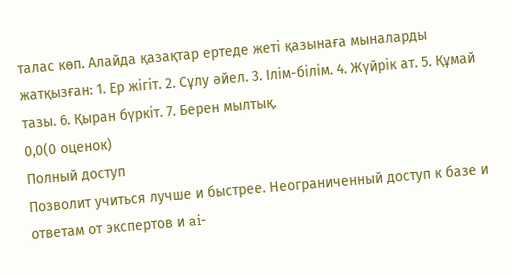талас көп. Алайда қазақтар ертеде жеті қазынаға мыналарды жатқызған: 1. Ер жігіт. 2. Сұлу әйел. 3. Ілім-білім. 4. Жүйрік ат. 5. Құмай тазы. 6. Қыран бүркіт. 7. Берен мылтық.
0,0(0 оценок)
Полный доступ
Позволит учиться лучше и быстрее. Неограниченный доступ к базе и ответам от экспертов и ai-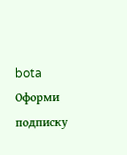bota
Оформи подписку